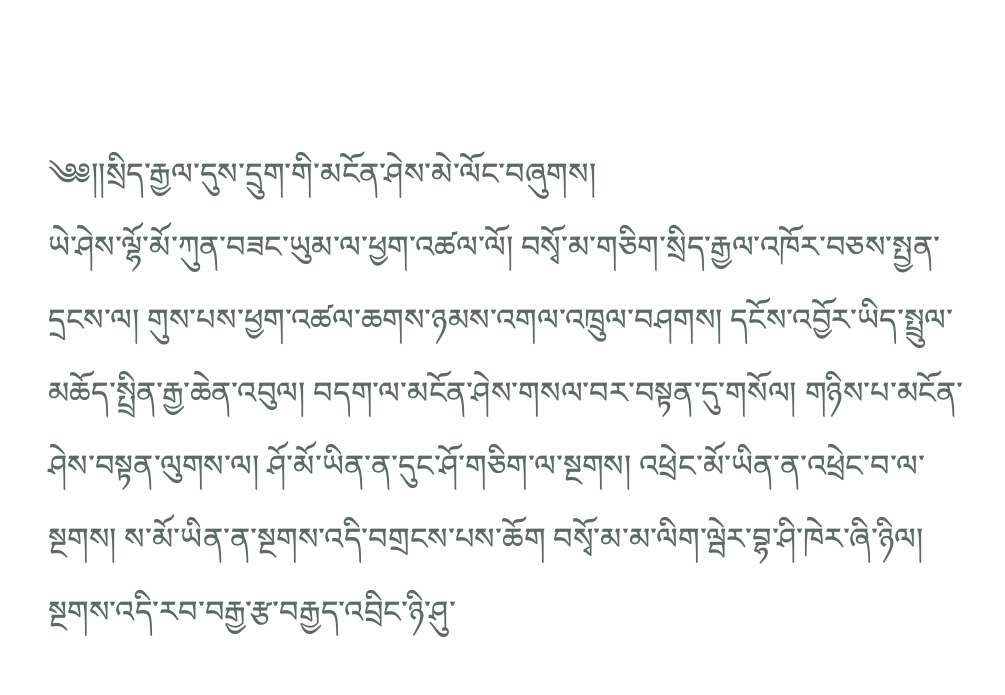༄༅།།སྲིད་རྒྱལ་དུས་དྲུག་གི་མངོན་ཤེས་མེ་ལོང་བཞུགས།
ཡེ་ཤེས་ལྷོ་མོ་ཀུན་བཟང་ཡུམ་ལ་ཕྱག་འཚལ་ལོ། བསྭོ་མ་གཅིག་སྲིད་རྒྱལ་འཁོར་བཅས་སྤྱན་དྲངས་ལ། གུས་པས་ཕྱག་འཚལ་ཆགས་ཉམས་འགལ་འཁྲུལ་བཤགས། དངོས་འབྱོར་ཡིད་སྤྲུལ་མཆོད་སྤྲིན་རྒྱ་ཆེན་འབུལ། བདག་ལ་མངོན་ཤེས་གསལ་བར་བསྟན་དུ་གསོལ། གཉིས་པ་མངོན་ཤེས་བསྟན་ལུགས་ལ། ཤོ་མོ་ཡིན་ན་དུང་ཤོ་གཅིག་ལ་སྔགས། འཕྲེང་མོ་ཡིན་ན་འཕྲེང་བ་ལ་སྔགས། ས་མོ་ཡིན་ན་སྔགས་འདི་བགྲངས་པས་ཆོག བསྭོ་མ་མ་ལིག་ལྦེར་བྷ་ཤི་ཁེར་ཞི་ཉིལ། སྔགས་འདི་རབ་བརྒྱ་རྩ་བརྒྱད་འབྲིང་ཉི་ཤུ་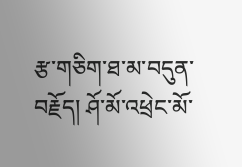རྩ་གཅིག་ཐ་མ་བདུན་བརྗོད། ཤོ་མོ་འཕྲེང་མོ་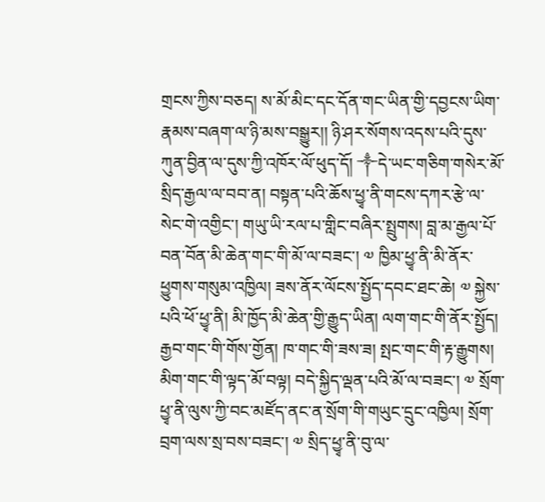གྲངས་ཀྱིས་བཅད། ས་མོ་མིང་དང་དོན་གང་ཡིན་གྱི་དབྱངས་ཡིག་རྣམས་བཞག་ལ་ཉི་མས་བསྒྱུར།། ཉི་ཤར་སོགས་འདས་པའི་དུས་ཀུན་བྱིན་ལ་དུས་ཀྱི་འཁོར་ལོ་ཕུད་དོ། ༒དེ་ཡང་གཅིག་གསེར་མོ་སྲིད་རྒྱལ་ལ་བབ་ན། བསྟན་པའི་ཆོས་ཕྱྭ་ནི་གངས་དཀར་རྩེ་ལ་སེང་གེ་འགྱིང་། གཡུ་ཡི་རལ་པ་གླིང་བཞིར་སྤྲུགས། བླ་མ་རྒྱལ་པོ་བན་བོན་མི་ཆེན་གང་གི་མོ་ལ་བཟང་། ༧ ཁྱིམ་ཕྱྭ་ནི་མི་ནོར་ཕྱུགས་གསུམ་འཁྱིལ། ཟས་ནོར་ལོངས་སྤྱོད་དབང་ཐང་ཆེ། ༧ སྐྱེས་པའི་ཕོ་ཕྱྭ་ནི། མི་ཁྱོད་མི་ཆེན་གྱི་རྒྱུད་ཡིན། ལག་གང་གི་ནོར་སྤྱོད། རྒྱབ་གང་གི་གོས་གྱོན། ཁ་གང་གི་ཟས་ཟ། སྤང་གང་གི་རྟ་རྒྱུགས། མིག་གང་གི་ལྟད་མོ་བལྟ། བདེ་སྐྱིད་ལྡན་པའི་མོ་ལ་བཟང་། ༧ སྲོག་ཕྱྭ་ནི་ལུས་ཀྱི་བང་མཛོད་ནང་ན་སྲོག་གི་གཡུང་དྲུང་འཁྱིལ། སྲོག་བྲག་ལས་སྲ་བས་བཟང་། ༧ སྲིད་ཕྱྭ་ནི་བུ་ལ་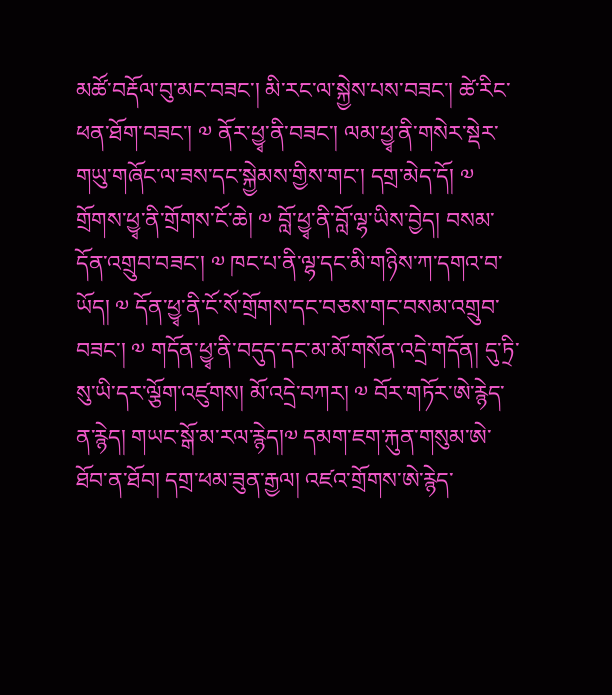མཚོ་བརྡོལ་བུ་མང་བཟང་། མི་རང་ལ་སྐྱེས་པས་བཟང་། ཚེ་རིང་ཕན་ཐོག་བཟང་། ༧ ནོར་ཕྱྭ་ནི་བཟང་། ལམ་ཕྱྭ་ནི་གསེར་སྡེར་གཡུ་གཞོང་ལ་ཟས་དང་སྐྱེམས་གྱིས་གང་། དགྲ་མེད་དོ། ༧ གྲོགས་ཕྱྭ་ནི་གྲོགས་ངོ་ཆེ། ༧ བློ་ཕྱྭ་ནི་བློ་ལྷ་ཡིས་བྱེད། བསམ་དོན་འགྲུབ་བཟང་། ༧ ཁང་པ་ནི་ལྷ་དང་མི་གཉིས་ཀ་དགའ་བ་ཡོད། ༧ དོན་ཕྱྭ་ནི་ངོ་སོ་གྲོགས་དང་བཅས་གང་བསམ་འགྲུབ་བཟང་། ༧ གདོན་ཕྱྭ་ནི་བདུད་དང་མ་མོ་གསོན་འདྲེ་གདོན། དུ་ཏྲི་སུ་ཡི་དར་ལྕོག་འཛུགས། མོ་འདྲེ་བཀར། ༧ བོར་གཏོར་ཨེ་རྙེད་ན་རྙེད། གཡང་སྒོ་མ་རལ་རྙེད།༧ དམག་ཇག་རྐུན་གསུམ་ཨེ་ཐོབ་ན་ཐོབ། དགྲ་ཕམ་ཟུན་རྒྱལ། འཛའ་གྲོགས་ཨེ་རྙེད་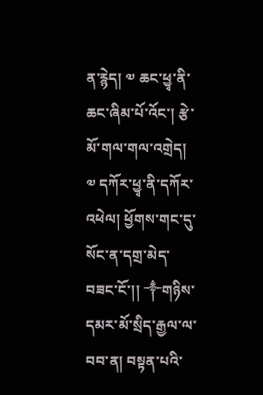ན་རྙེད། ༧ ཆང་ཕྱྭ་ནི་ཆང་ཞིམ་པོ་འོང་། རྩེ་མོ་གལ་གལ་འགྲེད། ༧ དཀོར་ཕྱྭ་ནི་དཀོར་འཕེལ། ཕྱོགས་གང་དུ་སོང་ན་དགྲ་མེད་བཟང་ངོ་།། ༒གཉིས་དམར་མོ་སྲིད་རྒྱལ་ལ་བབ་ན། བསྟན་པའི་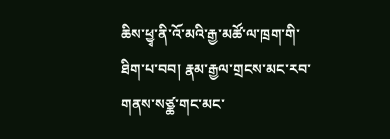ཆིས་ཕྱྭ་ནི་འོ་མའི་རྒྱ་མཚོ་ལ་ཁྲག་གི་ཐིག་པ་བབ། རྣམ་རྒྱལ་གྲངས་མང་རབ་གནས་སཙྪ་གང་མང་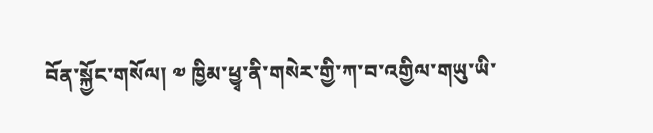བོན་སྐྱོང་གསོལ། ༧ ཁྱིམ་ཕྱྭ་ནི་གསེར་གྱི་ཀ་བ་འགྱིལ་གཡུ་ཡི་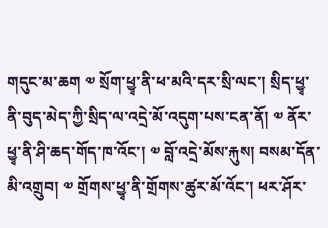གདུང་མ་ཆག ༧ སྲོག་ཕྱྭ་ནི་ཕ་མའི་དར་སྲི་ལང་། སྲིད་ཕྱྭ་ནི་བུད་མེད་ཀྱི་སྲིད་ལ་འདྲེ་མོ་འདུག་པས་ངན་ནོ། ༧ ནོར་ཕྱྭ་ནི་ཤི་ཆད་གོད་ཁ་འོང་། ༧ བློ་འདྲེ་མོས་རྐུས། བསམ་དོན་མི་འགྲུབ། ༧ གྲོགས་ཕྱྭ་ནི་གྲོགས་ཚུར་མོ་འོང་། ཕར་ཤོར་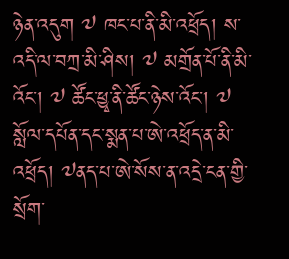ཉེན་འདུག ༧ ཁང་པ་ནི་མི་འཕྲོད། ས་འདི་ལ་བཀྲ་མི་ཤིས། ༧ མགྲོན་པོ་ནི་མི་འོང་། ༧ ཚོང་ཕྱྭ་ནི་ཚོང་ཉེས་འོང་། ༧ སློལ་དཔོན་དང་སྨན་པ་ཨེ་འཕྲོད་ན་མི་འཕྲོད། ༧ནད་པ་ཨེ་སོས་ན་འདྲེ་ངན་གྱི་སྲོག་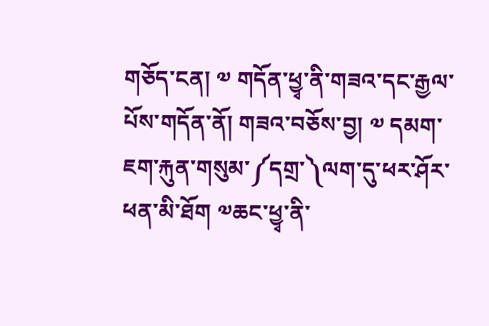གཅོད་ངན། ༧ གདོན་ཕྱྭ་ནི་གཟའ་དང་རྒྱལ་པོས་གདོན་ནོ། གཟའ་བཅོས་བྱ། ༧ དམག་ཇག་རྐུན་གསུམ་༼དགྲ་༽ལག་དུ་ཕར་ཤོར་ཕན་མི་ཐོག ༧ཆང་ཕྱྭ་ནི་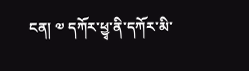ངན། ༧ དཀོར་ཕྱྭ་ནི་དཀོར་མི་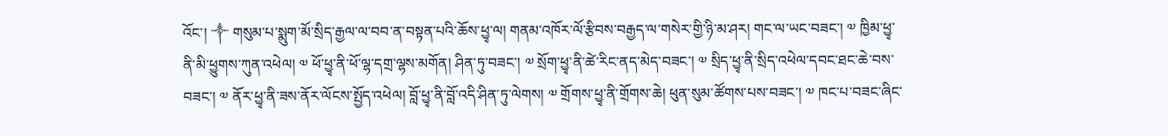འོང་། ༒ གསུམ་པ་སྨུག་མོ་སྲིད་རྒྱལ་ལ་བབ་ན་བསྟན་པའི་ཆོས་ཕྱྭ་ལ། གནམ་འཁོར་ལོ་རྩིབས་བརྒྱད་ལ་གསེར་གྱི་ཉི་མ་ཤར། གང་ལ་ཡང་བཟང་། ༧ ཁྱིམ་ཕྱྭ་ནི་མི་ཕྱུགས་ཀུན་འཕེལ། ༧ ཕོ་ཕྱྭ་ནི་ཕོ་ལྷ་དགྲ་ལྷས་མགོན། ཤིན་ཏུ་བཟང་། ༧ སྲོག་ཕྱྭ་ནི་ཚེ་རིང་ནད་མེད་བཟང་། ༧ སྲིད་ཕྱྭ་ནི་སྲིད་འཕེལ་དབང་ཐང་ཆེ་བས་བཟང་། ༧ ནོར་ཕྱྭ་ནི་ཟས་ནོར་ལོངས་སྤྱོད་འཕེལ། བློ་ཕྱྭ་ནི་བློ་འདི་ཤིན་ཏུ་ལེགས། ༧ གྲོགས་ཕྱྭ་ནི་གྲོགས་ཆེ། ཕུན་སུམ་ཚོགས་པས་བཟང་། ༧ ཁང་པ་བཟང་ཞིང་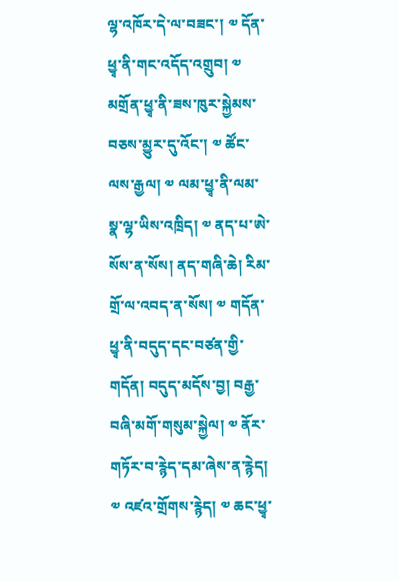ལྷ་འཁོར་དེ་ལ་བཟང་། ༧ དོན་ཕྱྭ་ནི་གང་འདོད་འགྲུབ། ༧ མགྲོན་ཕྱྭ་ནི་ཟས་ཁུར་སྐྱེམས་བཅས་མྱུར་དུ་འོང་། ༧ ཚོང་ལས་རྒྱལ། ༧ ལམ་ཕྱྭ་ནི་ལམ་སྣ་ལྷ་ཡིས་འཁྲིད། ༧ ནད་པ་ཨེ་སོས་ན་སོས། ནད་གཞི་ཆེ། རིམ་གྲོ་ལ་འབད་ན་སོས། ༧ གདོན་ཕྱྭ་ནི་བདུད་དང་བཙན་གྱི་གདོན། བདུད་མདོས་བྱ། བརྒྱ་བཞི་མགོ་གསུམ་སྐྱེལ། ༧ ནོར་གཏོར་བ་རྙེད་དམ་ཞེས་ན་རྙེད། ༧ འཛའ་གྲོགས་རྙེད། ༧ ཆང་ཕྱྭ་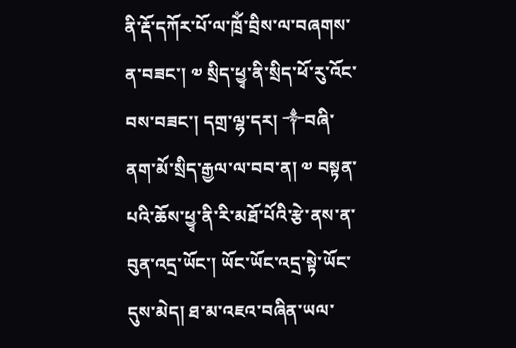ནི་རྡོ་དཀོར་པོ་ལ་ཁྲོཾ་བྲིས་ལ་བཞགས་ན་བཟང་། ༧ སྲིད་ཕྱྭ་ནི་སྲིད་ཕོ་རུ་འོང་བས་བཟང་། དགྲ་ལྷ་དར། ༒བཞི་ནག་མོ་སྲིད་རྒྱལ་ལ་བབ་ན། ༧ བསྟན་པའི་ཆོས་ཕྱྭ་ནི་རི་མཐོ་པོའི་རྩེ་ནས་ན་བུན་འདྲ་ཡོང་། ཡོང་ཡོང་འདྲ་སྟེ་ཡོང་དུས་མེད། ཐ་མ་འཇའ་བཞིན་ཡལ་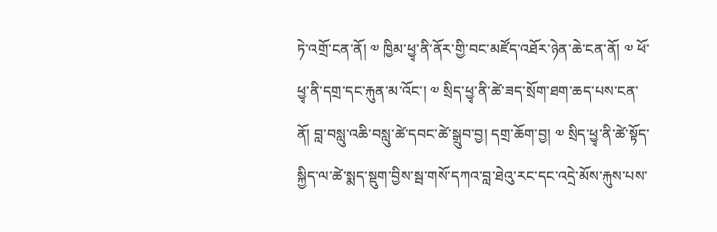ཏེ་འགྲོ་ངན་ནོ། ༧ ཁྱིམ་ཕྱྭ་ནི་ནོར་གྱི་བང་མཛོད་འཐོར་ཉེན་ཆེ་ངན་ནོ། ༧ ཕོ་ཕྱྭ་ནི་དགྲ་དང་རྐུན་མ་འོང་། ༧ སྲིད་ཕྱྭ་ནི་ཚེ་ཟད་སྲོག་ཐག་ཆད་པས་ངན་ནོ། བླ་བསླུ་འཆི་བསླུ་ཚེ་དབང་ཚེ་སྒྲུབ་བྱ། དགྲ་ཆོག་བྱ། ༧ སྲིད་ཕྱྭ་ནི་ཚེ་སྟོད་སྐྱིད་ལ་ཚེ་སྨད་སྡུག་བྱིས་སྦ་གསོ་དཀའ་བླ་ཐེའུ་རང་དང་འདྲེ་མོས་རྐུས་པས་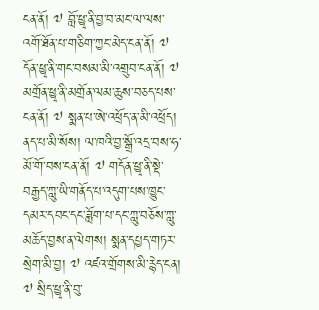ངན་ནོ། ༧ བློ་ཕྱྭ་ནི་བྱ་བ་མང་ལ་ལས་འགོ་ཐོན་པ་གཅིག་ཀྱང་མེད་ངན་ནོ། ༧ དོན་ཕྱྭ་ནི་གང་བསམ་མི་འགྲུབ་ངན་ནོ། ༧ མགྲོན་ཕྱྭ་ནི་མགྲོན་ལམ་ཆུས་བཅད་པས་ངན་ནོ། ༧ སྨན་པ་ཨེ་འཕྲོད་ན་མི་འཕྲོད། ནད་པ་མི་སོས། ལ་ཁའི་བྱ་སྒྲོ་འདྲ་བས་ཧ་མོ་གོ་བས་ངན་ནོ། ༧ གདོན་ཕྱྭ་ནི་སྡེ་བརྒྱད་ཀླུ་ཡི་གནོད་པ་འདུག་པས་ཁྱུང་དམར་དབང་དང་ཟློག་པ་དང་ཀླུ་བཅོས་ཀླུ་མཆོད་བྱས་ན་ལེགས། སྨན་དཔྱད་གཏར་སྲེག་མི་བྱ། ༧ འཛའ་གྲོགས་མི་རྙེད་ངན། ༧ སྲིད་ཕྱྭ་ནི་བུ་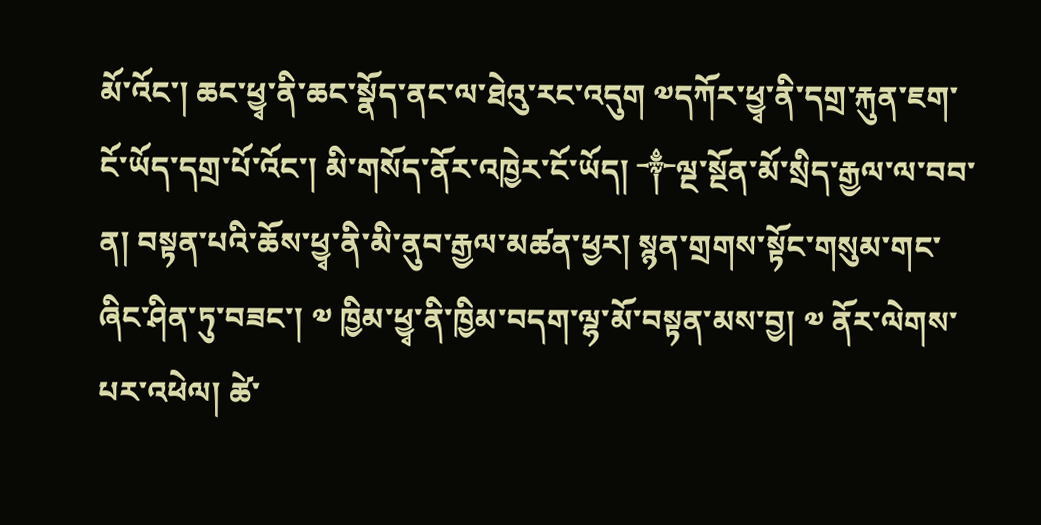མོ་འོང་། ཆང་ཕྱྭ་ནི་ཆང་སྣོད་ནང་ལ་ཐེའུ་རང་འདུག ༧དཀོར་ཕྱྭ་ནི་དགྲ་རྐུན་ཇག་ངོ་ཡོད་དགྲ་པོ་འོང་། མི་གསོད་ནོར་འཁྱེར་ངོ་ཡོད། ༒ལྔ་སྔོན་མོ་སྲིད་རྒྱལ་ལ་བབ་ན། བསྟན་པའི་ཆོས་ཕྱྭ་ནི་མི་ནུབ་རྒྱལ་མཚན་ཕྱར། སྙན་གྲགས་སྟོང་གསུམ་གང་ཞིང་ཤིན་ཏུ་བཟང་། ༧ ཁྱིམ་ཕྱྭ་ནི་ཁྱིམ་བདག་ལྷ་མོ་བསྟན་མས་བྱ། ༧ ནོར་ལེགས་པར་འཕེལ། ཚེ་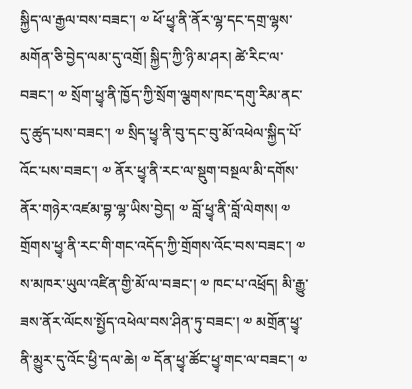སྐྱིད་ལ་རྒྱལ་བས་བཟང་། ༧ ཕོ་ཕྱྭ་ནི་ནོར་ལྷ་དང་དགྲ་ལྷས་མགོན་ཅི་བྱེད་ལམ་དུ་འགྲོ། སྐྱིད་ཀྱི་ཉི་མ་ཤར། ཚེ་རིང་ལ་བཟང་། ༧ སྲོག་ཕྱྭ་ནི་ཁྱོད་ཀྱི་སྲོག་ལྕགས་ཁང་དགུ་རིམ་ནང་དུ་ཚུད་པས་བཟང་། ༧ སྲིད་ཕྱྭ་ནི་བུ་དང་བུ་མོ་འཕེལ་སྐྱིད་པོ་འོང་པས་བཟང་། ༧ ནོར་ཕྱྭ་ནི་རང་ལ་སྡུག་བསྔལ་མི་དགོས་ནོར་གཉེར་འཛམ་བྷ་ལྷ་ཡིས་བྱེད། ༧ བློ་ཕྱྭ་ནི་བློ་ལེགས། ༧ གྲོགས་ཕྱྭ་ནི་རང་གི་གང་འདོད་ཀྱི་གྲོགས་འོང་བས་བཟང་། ༧ ས་མཁར་ཡུལ་འཛིན་གྱི་མོ་ལ་བཟང་། ༧ ཁང་པ་འཕྲོད། མི་རྒྱུ་ཟས་ནོར་ལོངས་སྤྱོད་འཕེལ་བས་ཤིན་ཏུ་བཟང་། ༧ མགྲོན་ཕྱྭ་ནི་མྱུར་དུ་འོང་ཕྱི་དལ་ཆེ། ༧ དོན་ཕྱྭ་ཚོང་ཕྱྭ་གང་ལ་བཟང་། ༧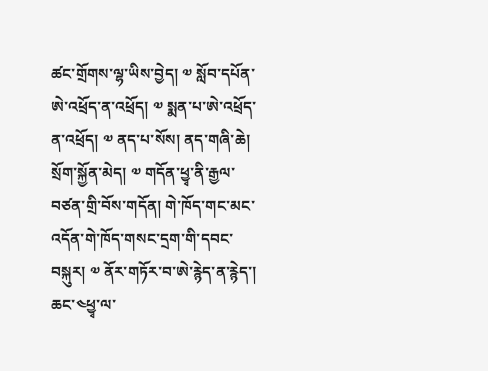ཚང་གྲོགས་ལྷ་ཡིས་བྱེད། ༧ སློབ་དཔོན་ཨེ་འཕྲོད་ན་འཕྲོད། ༧ སྨན་པ་ཨེ་འཕྲོད་ན་འཕྲོད། ༧ ནད་པ་སོས། ནད་གཞི་ཆེ། སྲོག་སྐྱོན་མེད། ༧ གདོན་ཕྱྭ་ནི་རྒྱལ་བཙན་གྲི་བོས་གདོན། གེ་ཁོད་གང་མང་འདོན་གེ་ཁོད་གསང་དྲག་གི་དབང་བསྐུར། ༧ ནོར་གཏོར་བ་ཨེ་རྙེད་ན་རྙེད་། ཆང་༤ཕྱྭ་ལ་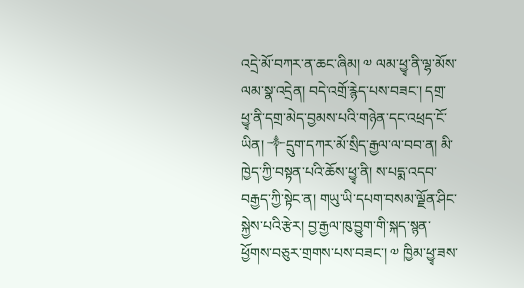འདྲེ་མོ་བཀར་ན་ཆང་ཞིམ། ༧ ལམ་ཕྱྭ་ནི་ལྷ་མོས་ལམ་སྣ་འདྲེན། བདེ་འགྲོ་རྙེད་པས་བཟང་། དགྲ་ཕྱྭ་ནི་དགྲ་མེད་བྱམས་པའི་གཉེན་དང་འཕྲད་ངོ་ཡིན། ༒དྲུག་དཀར་མོ་སྲིད་རྒྱལ་ལ་བབ་ན། མི་ཁྱེད་ཀྱི་བསྟན་པའི་ཆོས་ཕྱྭ་ནི། ས་པདྨ་འདབ་བརྒྱད་ཀྱི་སྟེང་ན། གཡུ་ཡི་དཔག་བསམ་ལྗོན་ཤིང་སྐྱེས་པའི་རྩེར། བྱ་རྒྱལ་ཁུ་བྱུག་གི་སྐད་སྙན་ཕྱོགས་བཅུར་གྲགས་པས་བཟང་། ༧ ཁྱིམ་ཕྱྭ་ཟས་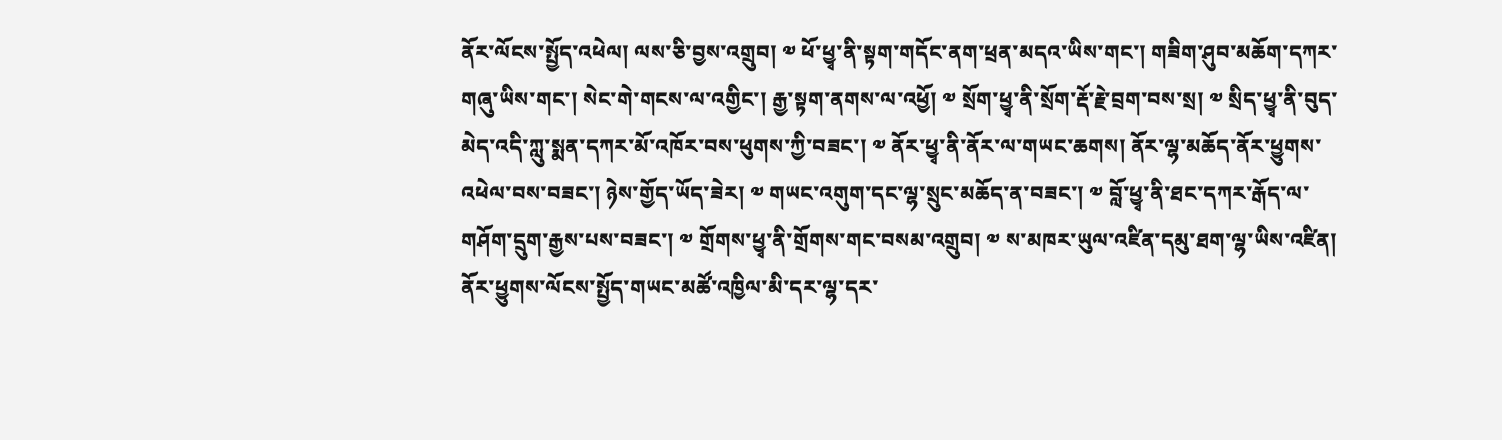ནོར་ལོངས་སྤྱོད་འཕེལ། ལས་ཅི་བྱས་འགྲུབ། ༧ ཕོ་ཕྱྭ་ནི་སྟག་གདོང་ནག་ཕྲན་མདའ་ཡིས་གང་། གཟིག་ཤུབ་མཆོག་དཀར་གཞུ་ཡིས་གང་། སེང་གེ་གངས་ལ་འགྱིང་། རྒྱ་སྟག་ནགས་ལ་འཕྱོ། ༧ སྲོག་ཕྱྭ་ནི་སྲོག་རྡོ་རྗེ་བྲག་བས་སྲ། ༧ སྲིད་ཕྱྭ་ནི་བུད་མེད་འདི་ཀླུ་སྨན་དཀར་མོ་འཁོར་བས་ཕུགས་ཀྱི་བཟང་། ༧ ནོར་ཕྱྭ་ནི་ནོར་ལ་གཡང་ཆགས། ནོར་ལྷ་མཆོད་ནོར་ཕྱུགས་འཕེལ་བས་བཟང་། ཉེས་གྱོད་ཡོད་ཟེར། ༧ གཡང་འགུག་དང་ལྷ་སྲུང་མཆོད་ན་བཟང་། ༧ བློ་ཕྱྭ་ནི་ཐང་དཀར་རྒོད་ལ་གཤོག་དྲུག་རྒྱས་པས་བཟང་། ༧ གྲོགས་ཕྱྭ་ནི་གྲོགས་གང་བསམ་འགྲུབ། ༧ ས་མཁར་ཡུལ་འཛིན་དམུ་ཐག་ལྷ་ཡིས་འཛིན། ནོར་ཕྱུགས་ལོངས་སྤྱོད་གཡང་མཚོ་འཁྱིལ་མི་དར་ལྷ་དར་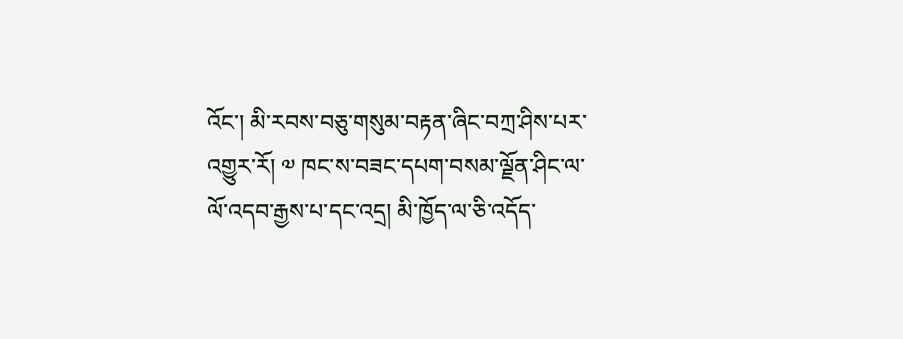འོང་། མི་རབས་བཅུ་གསུམ་བརྟན་ཞིང་བཀྲ་ཤིས་པར་འགྱུར་རོ། ༧ ཁང་ས་བཟང་དཔག་བསམ་ལྗོན་ཤིང་ལ་ལོ་འདབ་རྒྱས་པ་དང་འདྲ། མི་ཁྱོད་ལ་ཅི་འདོད་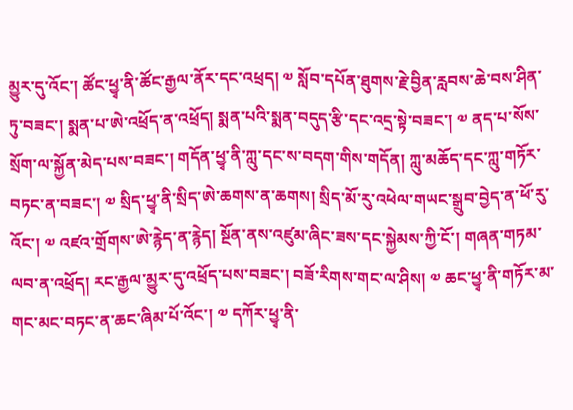མྱུར་དུ་འོང་། ཚོང་ཕྱྭ་ནི་ཚོང་རྒྱལ་ནོར་དང་འཕྲད། ༧ སློབ་དཔོན་ཐུགས་རྗེ་བྱིན་རླབས་ཆེ་བས་ཤིན་ཏུ་བཟང་། སྨན་པ་ཨེ་འཕྲོད་ན་འཕྲོད། སྨན་པའི་སྨན་བདུད་རྩི་དང་འདྲ་སྟེ་བཟང་། ༧ ནད་པ་སོས་སྲོག་ལ་སྐྱོན་མེད་པས་བཟང་། གདོན་ཕྱྭ་ནི་ཀླུ་དང་ས་བདག་གིས་གདོན། ཀླུ་མཆོད་དང་ཀླུ་གཏོར་བཏང་ན་བཟང་། ༧ སྲིད་ཕྱྭ་ནི་སྲིད་ཨེ་ཆགས་ན་ཆགས། སྲིད་མོ་རུ་འཕེལ་གཡང་སྒྲུབ་བྱེད་ན་ཕོ་རུ་འོང་། ༧ འཛའ་གྲོགས་ཨེ་རྙེད་ན་རྙེད། སྔོན་ནས་འཛུམ་ཞིང་ཟས་དང་སྐྱེམས་ཀྱི་ངོ་། གཞན་གཏམ་ལབ་ན་འཕྲོད། རང་རྒྱལ་མྱུར་དུ་འཕྲོད་པས་བཟང་། བཟོ་རིགས་གང་ལ་ཤིས། ༧ ཆང་ཕྱྭ་ནི་གཏོར་མ་གང་མང་བཏང་ན་ཆང་ཞིམ་པོ་འོང་། ༧ དཀོར་ཕྱྭ་ནི་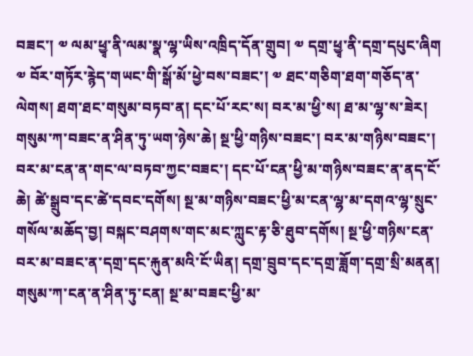བཟང་། ༧ ལམ་ཕྱྭ་ནི་ལམ་སྣ་ལྷ་ཡིས་འཁྲིད་དོན་གྲུབ། ༧ དགྲ་ཕྱྭ་ནི་དགྲ་དཔུང་ཞིག ༧ བོར་གཏོར་རྙེད་གཡང་གི་སྒོ་མོ་ཕྱེ་བས་བཟང་། ༧ ཐང་གཅིག་ཐག་གཅོད་ན་ལེགས། ཐག་ཐང་གསུམ་བཏབ་ན། དང་པོ་རང་ས། བར་མ་ཕྱི་ས། ཐ་མ་ལྷ་ས་ཟེར། གསུམ་ཀ་བཟང་ན་ཤིན་ཏུ་ཡག་ཉེས་ཆེ། སྔ་ཕྱི་གཉིས་བཟང་། བར་མ་གཉིས་བཟང་། བར་མ་ངན་ན་གང་ལ་བཏབ་ཀྱང་བཟང་། དང་པོ་ངན་ཕྱི་མ་གཉིས་བཟང་ན་ནད་ངོ་ཆེ། ཚེ་སྒྲུབ་དང་ཚེ་དབང་དགོས། སྔ་མ་གཉིས་བཟང་ཕྱི་མ་ངན་ལྷ་མ་དགའ་ལྷ་སྲུང་གསོལ་མཆོད་བྱ། བསྐང་བཤགས་གང་མང་ཀླུང་རྟ་ཅི་ཐུབ་དགོས། སྔ་ཕྱི་གཉིས་ངན་བར་མ་བཟང་ན་དགྲ་དང་རྐུན་མའི་ངོ་ཡིན། དགྲ་བྲུབ་དང་དགྲ་ཟློག་དགྲ་སྲི་མནན། གསུམ་ཀ་ངན་ན་ཤིན་ཏུ་ངན། སྔ་མ་བཟང་ཕྱི་མ་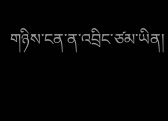གཉིས་ངན་ན་འབྲིང་ཙམ་ཡིན།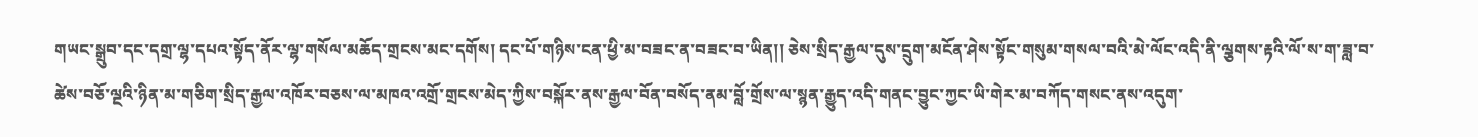གཡང་སྒྲུབ་དང་དགྲ་ལྷ་དཔའ་སྟོད་ནོར་ལྷ་གསོལ་མཆོད་གྲངས་མང་དགོས། དང་པོ་གཉིས་ངན་ཕྱི་མ་བཟང་ན་བཟང་བ་ཡིན།། ཅེས་སྲིད་རྒྱལ་དུས་དྲུག་མངོན་ཤེས་སྟོང་གསུམ་གསལ་བའི་མེ་ལོང་འདི་ནི་ལྕགས་རྟའི་ལོ་ས་ག་ཟླ་བ་ཚེས་བཅོ་ལྔའི་ཉིན་མ་གཅིག་སྲིད་རྒྱལ་འཁོར་བཅས་ལ་མཁའ་འགྲོ་གྲངས་མེད་ཀྱིས་བསྐོར་ནས་རྒྱལ་བོན་བསོད་ནམ་བློ་གྲོས་ལ་སྙན་རྒྱུད་འདི་གནང་བྱུང་ཀྱང་ཡི་གེར་མ་བཀོད་གསང་ནས་འདུག་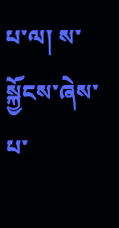པ་ལ། ས་སྐྱོངས་ཞེས་པ་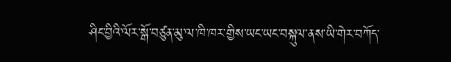ཤིང་བྱིའི་ལོར་སྒོ་བཙུན་མུ་ལ་ཁི་ཁར་གྱིས་ཡང་ཡང་བསྐུལ་ནས་ཡི་གེར་བཀོད་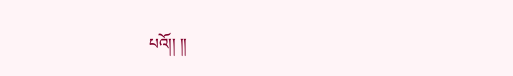པའོ།། །།